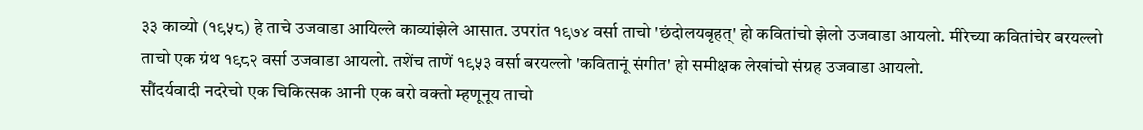३३ काव्यो (१९५८) हे ताचे उजवाडा आयिल्ले काव्यांझेले आसात. उपरांत १९७४ वर्सा ताचो 'छंदोलयबृहत्' हो कवितांचो झेलो उजवाडा आयलो. मीरेच्या कवितांचेर बरयल्लो ताचो एक ग्रंथ १९८२ वर्सा उजवाडा आयलो. तशेंच ताणें १९५३ वर्सा बरयल्लो 'कवितानूं संगीत' हो समीक्षक लेखांचो संग्रह उजवाडा आयलो.
सौंदर्यवादी नदरेचो एक चिकित्सक आनी एक बरो वक्तो म्हणूनूय ताचो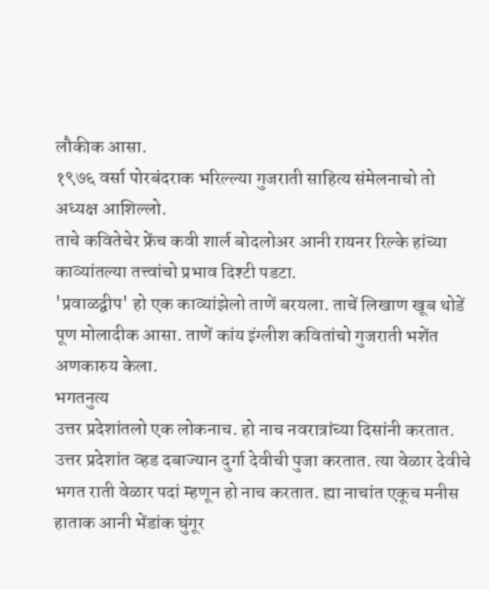लौकीक आसा.
१९७६ वर्सा पोरबंदराक भरिल्ल्या गुजराती साहित्य संमेलनाचो तो अध्यक्ष आशिल्लो.
ताचे कवितेचेर फ्रेंच कवी शार्ल बोदलोअर आनी रायनर रिल्के हांच्या काव्यांतल्या तत्त्वांचो प्रभाव दिश्टी पडटा.
'प्रवाळद्वीप' हो एक काव्यांझेलो ताणें बरयला. ताचें लिखाण खूब थोडें पूण मोलादीक आसा. ताणें कांय इंग्लीश कवितांचो गुजराती भशेंत अणकारुय केला.
भगतनुत्य
उत्तर प्रदेशांतलो एक लोकनाच. हो नाच नवरात्रांच्या दिसांनी करतात. उत्तर प्रदेशांत व्हड दबाज्यान दुर्गा देवीची पुजा करतात. त्या वेळार देवीचे भगत राती वेळार पदां म्हणून हो नाच करतात. ह्या नाचांत एकूच मनीस हाताक आनी भेंडांक घुंगूर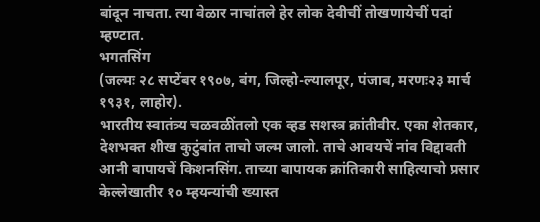बांदून नाचता. त्या वेळार नाचांतले हेर लोक देवीचीं तोखणायेचीं पदां म्हण्टात.
भगतसिंग
(जल्मः २८ सप्टेंबर १९०७, बंग, जिल्हो-ल्यालपूर, पंजाब, मरणः२३ मार्च १९३१, लाहोर).
भारतीय स्वातंत्र्य चळवळींतलो एक व्हड सशस्त्र क्रांतीवीर. एका शेतकार, देशभक्त शीख कुटुंबांत ताचो जल्म जालो. ताचे आवयचें नांव विद्दावती आनी बापायचें किशनसिंग. ताच्या बापायक क्रांतिकारी साहित्याचो प्रसार केल्लेखातीर १० म्हयन्यांची ख्यास्त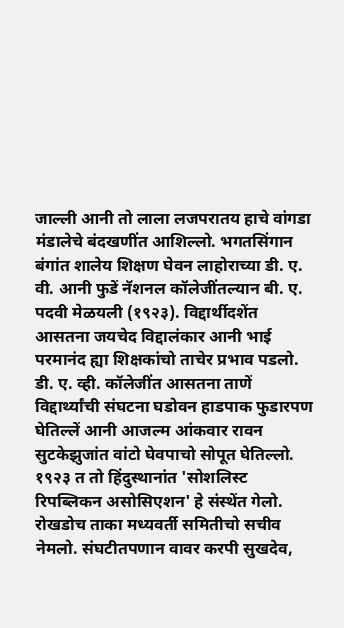जाल्ली आनी तो लाला लजपरातय हाचे वांगडा मंडालेचे बंदखणींत आशिल्लो. भगतसिंगान बंगांत शालेय शिक्षण घेवन लाहोराच्या डी. ए. वी. आनी फुडें नॅशनल कॉलेजींतल्यान बी. ए. पदवी मेळयली (१९२३). विद्दार्थीदशेंत आसतना जयचेद विद्दालंकार आनी भाई परमानंद ह्या शिक्षकांचो ताचेर प्रभाव पडलो. डी. ए. व्ही. कॉलेजींत आसतना ताणें विद्दार्थ्यांची संघटना घडोवन हाडपाक फुडारपण घेतिल्लें आनी आजल्म आंकवार रावन सुटकेझुजांत वांटो घेवपाचो सोपूत घेतिल्लो.
१९२३ त तो हिंदुस्थानांत 'सोशलिस्ट रिपब्लिकन असोसिएशन' हे संस्थेंत गेलो. रोखडोच ताका मध्यवर्ती समितीचो सचीव नेमलो. संघटीतपणान वावर करपी सुखदेव,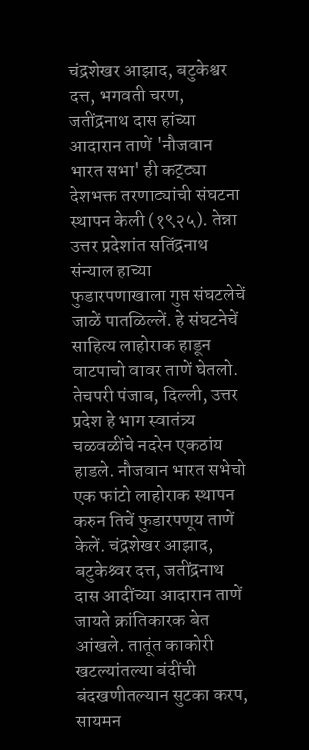चंद्रशेखर आझाद, बटुकेश्वर दत्त, भगवती चरण, जतींद्रनाथ दास हांच्या आदारान ताणें 'नौजवान भारत सभा' ही कट्ट्या देशभक्त तरणाट्यांची संघटना स्थापन केली (१९२५). तेन्ना उत्तर प्रदेशांत सतिंद्रनाथ संन्याल हाच्या फुडारपणाखाला गुप्त संघटलेचें जाळें पातळिल्लें. हे संघटनेचें साहित्य लाहोराक हाडून वाटपाचो वावर ताणें घेतलो. तेचपरी पंजाब, दिल्ली, उत्तर प्रदेश हे भाग स्वातंत्र्य चळवळींचे नदरेन एकठांय हाडले. नौजवान भारत सभेचो एक फांटो लाहोराक स्थापन करुन तिचें फुडारपणूय ताणें केलें. चंद्रशेखर आझाद, बटुकेश्र्वर दत्त, जतींद्रनाथ दास आदींच्या आदारान ताणें जायते क्रांतिकारक बेत आंखले. तातूंत काकोरी खटल्यांतल्या बंदींची बंदखणीतल्यान सुटका करप, सायमन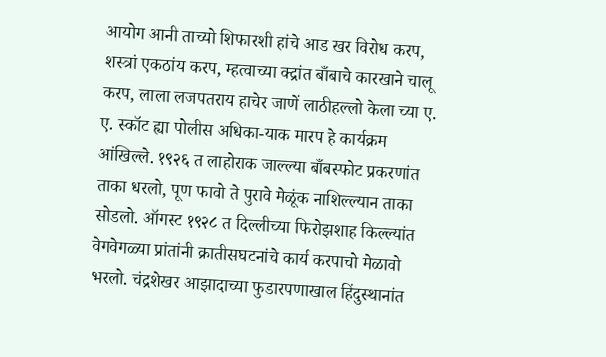आयोग आनी ताच्यो शिफारशी हांचे आड खर विरोध करप, शस्त्रां एकठांय करप, म्हत्वाच्या क्द्रांत बाँबाचे कारखाने चालू करप, लाला लजपतराय हाचेर जाणें लाठीहल्लो केला च्या ए. ए. स्कॉट ह्या पोलीस अधिका-याक मारप हे कार्यक्रम आंखिल्ले. १९२६ त लाहोराक जाल्ल्या बाँबस्फोट प्रकरणांत ताका धरलो, पूण फावो ते पुरावे मेळूंक नाशिल्ल्यान ताका सोडलो. ऑगस्ट १९२८ त दिल्लीच्या फिरोझशाह किल्ल्यांत वेगवेगळ्या प्रांतांनी क्रातीसघटनांचे कार्य करपाचो मेळावो भरलो. चंद्रशेखर आझादाच्या फुडारपणाखाल हिंदुस्थानांत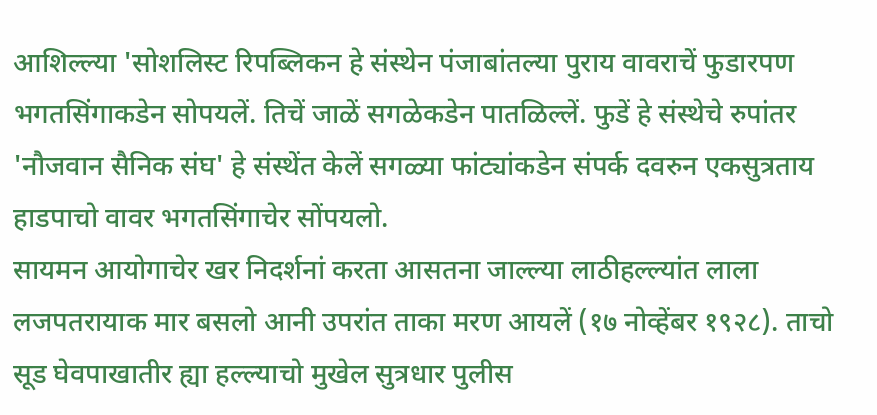आशिल्ल्या 'सोशलिस्ट रिपब्लिकन हे संस्थेन पंजाबांतल्या पुराय वावराचें फुडारपण भगतसिंगाकडेन सोपयलें. तिचें जाळें सगळेकडेन पातळिल्लें. फुडें हे संस्थेचे रुपांतर 'नौजवान सैनिक संघ' हे संस्थेंत केलें सगळ्या फांट्यांकडेन संपर्क दवरुन एकसुत्रताय हाडपाचो वावर भगतसिंगाचेर सोंपयलो.
सायमन आयोगाचेर खर निदर्शनां करता आसतना जाल्ल्या लाठीहल्ल्यांत लाला लजपतरायाक मार बसलो आनी उपरांत ताका मरण आयलें (१७ नोव्हेंबर १९२८). ताचो सूड घेवपाखातीर ह्या हल्ल्याचो मुखेल सुत्रधार पुलीस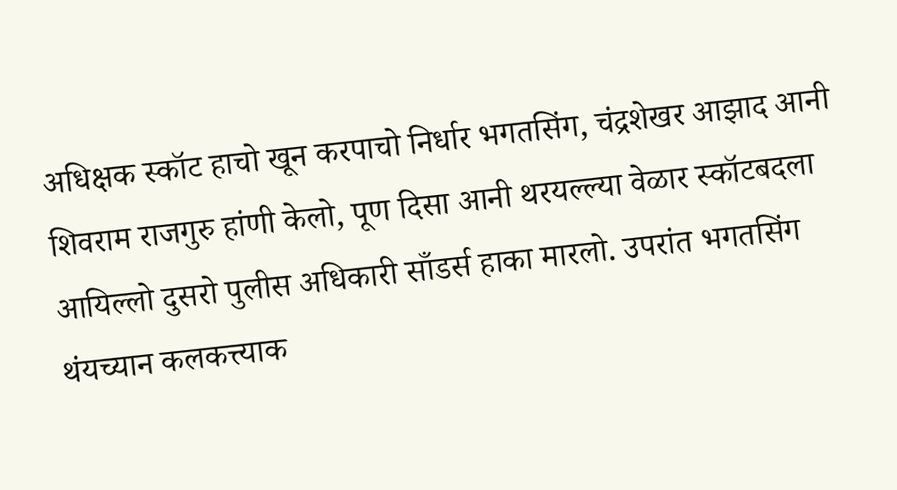अधिक्षक स्कॉट हाचो खून करपाचो निर्धार भगतसिंग, चंद्रशेखर आझाद आनी शिवराम राजगुरु हांणी केलो, पूण दिसा आनी थरयल्ल्या वेळार स्कॉटबदला आयिल्लो दुसरो पुलीस अधिकारी साँडर्स हाका मारलो. उपरांत भगतसिंग थंयच्यान कलकत्त्याक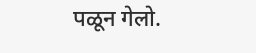पळून गेलो.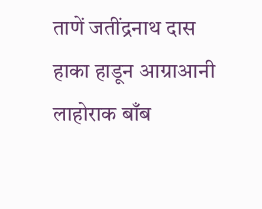ताणें जतींद्रनाथ दास हाका हाडून आग्राआनी लाहोराक बाँब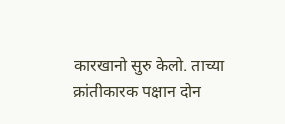कारखानो सुरु केलो. ताच्या क्रांतीकारक पक्षान दोन